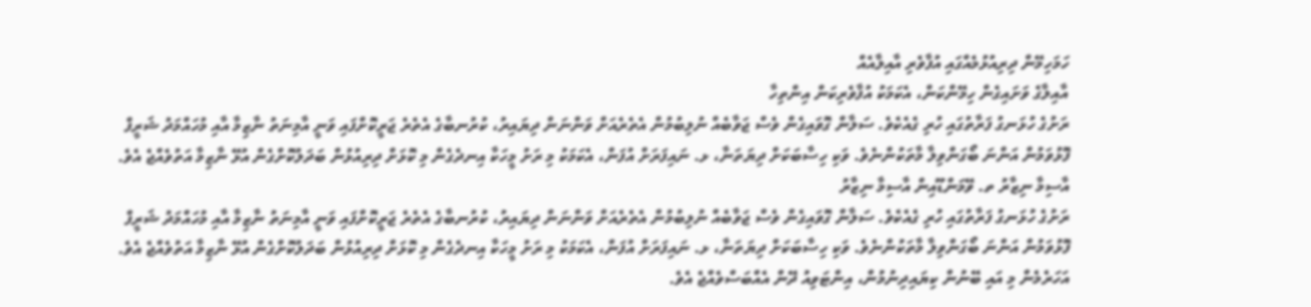ހަމަހިމޭން ދިރިއުޅުމެއްގައި އުފާވެރި އާއިލާއެއް
އާއިލާގެ ވަށައިގެން ހިމޭންކަން، އެކަމަކު އުފާވެރިކަން އިންތިހާ
ރަށުގެ ހުޅަނގު ފަރާތުގައި ހުރި ގެއެކެވެ. ސަލާން ގޮވައިގެން ވެސް ޖަވާބެއް ނުލިބުމުން އެތެރެއަށް ވަންނަން ދިޔައިރު، ކުރުނބާގެ އެތެރެ ޖަރީކޮށްފައި ވަނީ އާމިނަތު ނާޒިމާ އާއި މުހައްމަދު ޝަރީފް ފޮޅުވަމުން އަންނަ ބޯގަންވިލާ މާތަކުންނެވެ. ވަކި ހިސާބަކަށް ދިޔަތަނާ، ޅ. ނައިފަރަށް އުފަން، އެކަމަކު މި ރަށު މީހަކާ އިނދެގެން މި ކޮޅަށް ދިރިއުޅުން ބަދަލުކޮށްގެން އުޅޭ ނާޒިމާ އަތުވެއްޖެ އެވެ.
އާސިމާ ނިޒާރު ތ. ވޭމަންޑޫއިން އާސިމާ ނިޒާރު
ރަށުގެ ހުޅަނގު ފަރާތުގައި ހުރި ގެއެކެވެ. ސަލާން ގޮވައިގެން ވެސް ޖަވާބެއް ނުލިބުމުން އެތެރެއަށް ވަންނަން ދިޔައިރު، ކުރުނބާގެ އެތެރެ ޖަރީކޮށްފައި ވަނީ އާމިނަތު ނާޒިމާ އާއި މުހައްމަދު ޝަރީފް ފޮޅުވަމުން އަންނަ ބޯގަންވިލާ މާތަކުންނެވެ. ވަކި ހިސާބަކަށް ދިޔަތަނާ، ޅ. ނައިފަރަށް އުފަން، އެކަމަކު މި ރަށު މީހަކާ އިނދެގެން މި ކޮޅަށް ދިރިއުޅުން ބަދަލުކޮށްގެން އުޅޭ ނާޒިމާ އަތުވެއްޖެ އެވެ.
އަހަރެމެން މި އައި ބޭނުން ކިޔައިދިނުމުން، އިންޓަވިއު ދޭން އެއްބަސްވެއްޖެ އެވެ.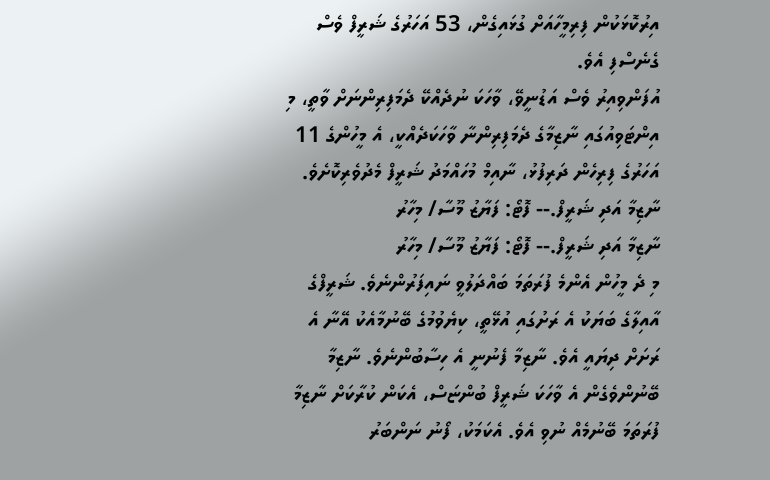އިރުކޮޅަކުން ފިރިމީހާއަށް ގުޅައިގެން، 53 އަހަރުގެ ޝަރީފް ވެސް ގެނެސްފި އެވެ.
އުފަންވިއިރު ވެސް އަޑުނީވޭ، ވާހަކަ ނުދެއްކޭ ދެމަފިރިންނަށް ވާތީ، މި އިންޓަވިއުގައި ނާޒިމާގެ ދެމަފިރިންނާ ވާހަކަދެއްކީ، އެ މީހުންގެ 11 އަހަރުގެ ފިރިހެން ދަރިފުޅު، ނާއިމް މުހައްމަދު ޝަރީފް މެދުވެރިކޮށެވެ.
ނާޒިމާ އަދި ޝަރީފް.-- ފޮޓޯ: ފަޔާޒު މޫސާ/ މިހާރު
ނާޒިމާ އަދި ޝަރީފް.-- ފޮޓޯ: ފަޔާޒު މޫސާ/ މިހާރު
މި ދެ މީހުން އެންމެ ފުރަތަމަ ބައްދަލުވީ ނައިފަރުންނެވެ. ޝަރީފްގެ އާއިލާގެ ބަޔަކު އެ ރަށުގައި އުޅޭތީ، ކިޔެވުމުގެ ބޭނުމާއެކު އޭނާ އެ ރަށަށް ދިޔައީ އެވެ. ނާޒިމާ ފެނުނީ އެ ހިސާބުންނެވެ. ނާޒިމާ ބޭނުންވެގެން އެ ވާހަކަ ޝަރީފް ބުންޏަސް، އެކަން ކުރާކަށް ނާޒިމާ ފުރަތަމަ ބޭނުމެއް ނުވި އެވެ. އެކަމަކު، ފޯނު ނަންބަރު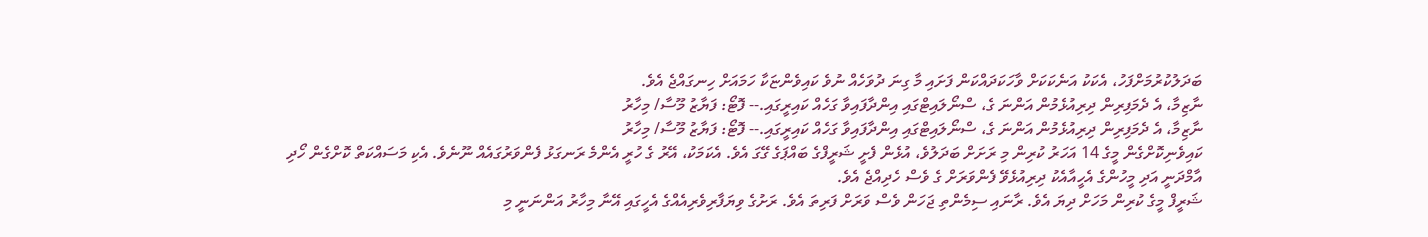ބަދަލުކުރުމަށްފަހު، އެކަކު އަނެކަކަށް ވާހަކަދައްކަން ފަށައި މާ ގިނަ ދުވަހެއް ނުވެ ކައިވެންޏަކާ ހަމައަށް ހިނގައްޖެ އެވެ.
ނާޒިމާ، އެ ދެމަފިރިން ދިރިއުޅެމުން އަންނަ ގެ، ސްނޯލައިޓްގައި އިންދާފައިވާ ގަހެއް ކައިރީގައި.-- ފޮޓޯ: ފަޔާޒު މޫސާ/ މިހާރު
ނާޒިމާ، އެ ދެމަފިރިން ދިރިއުޅެމުން އަންނަ ގެ، ސްނޯލައިޓްގައި އިންދާފައިވާ ގަހެއް ކައިރީގައި.-- ފޮޓޯ: ފަޔާޒު މޫސާ/ މިހާރު
ކައިވެނިކޮށްގެން މީގެ 14 އަހަރު ކުރިން މި ރަށަށް ބަދަލުވެ، އުޅެން ފެށީ ޝަރީފްގެ ބައްޕަގެ ގޭގަ އެވެ. އެކަމަކު، އޭރު ގެ ހުރީ އެންމެ ރަނގަޅު ފެންވަރުގައެއް ނޫނެވެ. އެކި މަސައްކަތް ކޮށްގެން ހޯދި އާމްދަނީ އަދި މީހުންގެ އެހީއާއެކު ދިރިއުޅެވޭ ފެންވަރަށް ގެ ވެސް ހެދިއްޖެ އެވެ.
ޝަރީފް މީގެ ކުރިން މަހަށް ދިޔަ އެވެ. ރާނައި ސިމެންތި ޖަހަން ވެސް ވަރަށް ފަރިތަ އެވެ. ރަށުގެ ވިޔަފާރިވެރިއެއްގެ އެހީގައި އޭނާ މިހާރު އަންނަނީ މި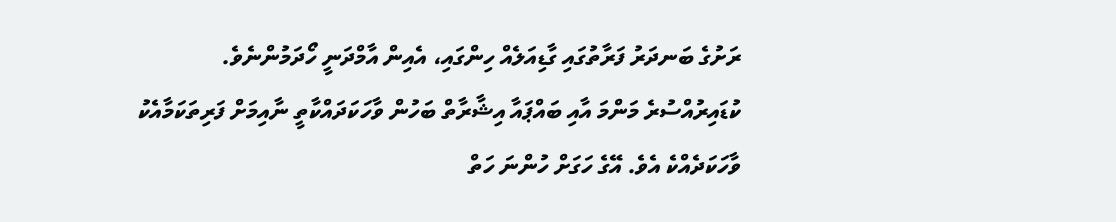ރަށުގެ ބަނދަރު ފަރާތުގައި ގާޑިއަލެއް ހިންގައި، އެއިން އާމްދަނީ ހޯދަމުންނެވެ.
ކުޑައިރުއްސުރެ މަންމަ އާއި ބައްޕައާ އިޝާރާތް ބަހުން ވާހަކަދައްކާތީ ނާއިމަށް ފަރިތަކަމާއެކު ވާހަކަދެއްކެ އެވެ. އޭގެ ހަގަށް ހުންނަ ހަތް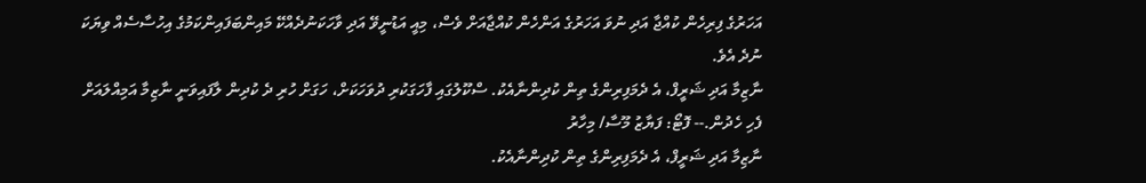އަހަރުގެ ފިރިހެން ކުއްޖާ އަދި ނުވަ އަހަރުގެ އަންހެން ކުއްޖާއަށް ވެސް، މިއީ އަޑުނީވޭ އަދި ވާހަކަނުދެއްކޭ މައިންބަފައިންކަމުގެ އިހުސާސެއް ވިޔަކަ ނުދެ އެވެ.
ނާޒިމާ އަދި ޝަރީފް، އެ ދެމަފިރިންގެ ތިން ކުދިންނާއެކު. ސްކޫލުގައި ފާހަގަކުރި ދުވަހަކަށް، ހަގަށް ހުރި ދެ ކުދިން ލާފައިވަނީ ނާޒިމާ އަމިއްލައަށް ފެހި ހެދުން.-- ފޮޓޯ: ފަޔާޒު މޫސާ/ މިހާރު
ނާޒިމާ އަދި ޝަރީފް، އެ ދެމަފިރިންގެ ތިން ކުދިންނާއެކު.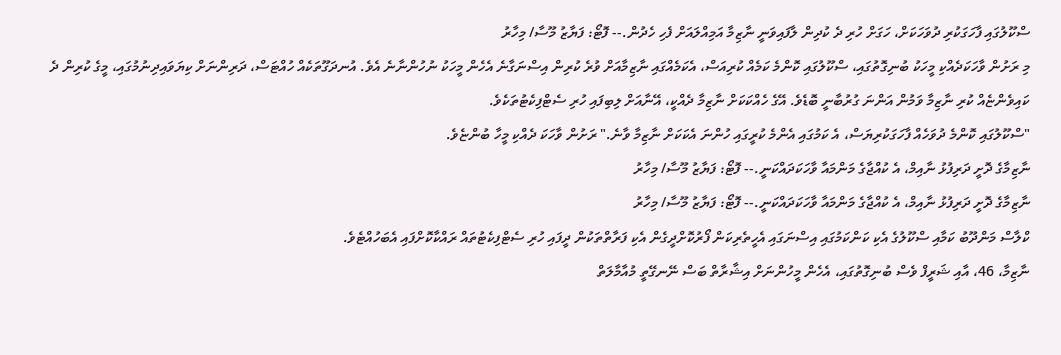ސްކޫލުގައި ފާހަގަކުރި ދުވަހަކަށް، ހަގަށް ހުރި ދެ ކުދިން ލާފައިވަނީ ނާޒިމާ އަމިއްލައަށް ފެހި ހެދުން.-- ފޮޓޯ: ފަޔާޒު މޫސާ/ މިހާރު
މި ރަށުން ވާހަކަދެއްކި މީހަކު ބުނިގޮތުގައި، ސްކޫލުގައި ކޮންމެ ކަމެއް ކުރިއަސް، އެކަމެއްގައި ނާޒިމާއަށް ވުރެ ކުރިން އިސްނަގާނެ އެހެން މީހަކު ނުހުންނާނެ އެވެ. އުނދަގޫތަކެއް ހުއްޓަސް، ދަރިންނަށް ކިޔަވައިދިނުމުގައި، މީގެ ކުރިން ދެ ކައިވެންޏެއް ކުރި ނާޒިމާ ވަމުން އަންނަ ގުރުބާނީ ބޮޑެވެ. އޭގެ ހެއްކަކަށް ނާޒިމާ ދެއްކީ، އޭނާއަށް ލިބިފައި ހުރި ސެޓްފިކެޓުތަކެވެ.
"ސްކޫލުގައި ކޮންމެ ދުވަހެއް ފާހަގަކުރިޔަސް، އެ ކަމުގައި އެންމެ ކުރީގައި ހުންނަ އެކަކަށް ނާޒިމާ ވާނެ." ރަށުން ވާހަކަ ދެއްކި މީހާ ބުންޏެވެ.
ނާޒިމާގެ ދޮށީ ދަރިފުޅު ނާއިމް، އެ ކުއްޖާގެ މަންމައާ ވާހަކަދައްކަނީ.-- ފޮޓޯ: ފަޔާޒު މޫސާ/ މިހާރު
ނާޒިމާގެ ދޮށީ ދަރިފުޅު ނާއިމް، އެ ކުއްޖާގެ މަންމައާ ވާހަކަދައްކަނީ.-- ފޮޓޯ: ފަޔާޒު މޫސާ/ މިހާރު
ކްލާސް މަންދޫބު ކަމާއި ސްކޫލުގެ އެކި ކަންކަމުގައި އިސްނަގައި އެހީތެރިކަން ފޯރުކޮށްދީގެން އެކި ފަރާތްތަކުން ދީފައި ހުރި ސެޓްފިކެޓުތައް ރައްކާކޮށްފައި އެބަހުއްޓެވެ.
ނާޒިމާ، 46، އާއި ޝަރީފް ވެސް ބުނިގޮތުގައި، އެހެން މީހުންނަށް އިޝާރާތް ބަސް ނޭނގޭތީ މުއާމާލަތް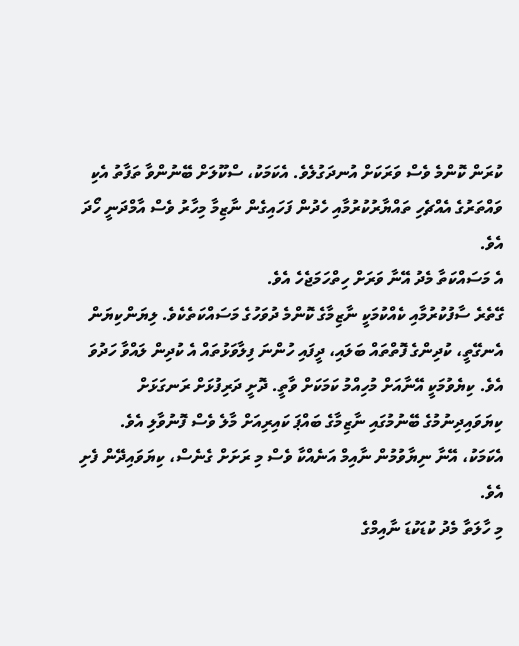ކުރަން ކޮންމެ ވެސް ވަރަކަށް އުނދަގުލެވެ. އެކަމަކު، ސްކޫލަށް ބޭނުންވާ ތަފާތު އެކި ވައްތަރުގެ އެއްޗެހި ތައްޔާރުކުރުމާއި ހެދުން ފަހައިގެން ނާޒިމާ މިހާރު ވެސް އާމްދަނީ ހޯދަ އެވެ.
އެ މަސައްކަތާ މެދު އޭނާ ވަރަށް ހިތްހަމަޖެހެ އެވެ.
ގޭތެރެ ސާފުކުރުމާއި ކެއްކުމަކީ ނާޒިމާގެ ކޮންމެ ދުވަހުގެ މަސައްކަތެކެވެ. ލިޔަންކިޔަން އެނގޭތީ، ކުދިންގެ ފޮތްތައް ބަލައި، ދީފައި ހުންނަ ފިލާވަޅުތައް އެ ކުދިން ލައްވާ ހަދުވަ އެވެ. ކިޔެވުމަކީ އޭނާއަށް މުހިއްމު ކަމަކަށް ވާތީ. ދޮށީ ދަރިފުޅަށް ރަނގަޅަށް ކިޔަވައިދިނުމުގެ ބޭނުމުގައި ނާޒިމާގެ ބައްޕަ ކައިރިއަށް މާލެ ވެސް ފޮނުވާލި އެވެ. އެކަމަކު، އޭނާ ނިޔާވުމުން ނާއިމް އަނެއްކާ ވެސް މި ރަށަށް ގެނެސް، ކިޔަވައިދޭން ފެށި އެވެ.
މި ހާލަތާ މެދު ކުޑަކުޑަ ނާއިމްގެ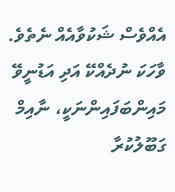އެއްވެސް ޝަކުވާއެއް ނެތެވެ. ވާހަކަ ނުދެއްކޭ އަދި އަޑުނީވޭ މައިންބަފައިންނަކީ، ނާއިމް ގަބޫލުކުރާ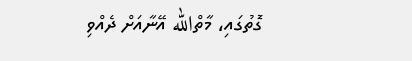ގޮތުގައި، މާތްالله އޭނާއަށް ދެއްވި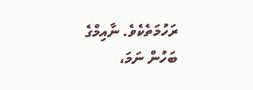ރަހުމަތެކެވެ. ނާއިމްގެ ބަހުން ނަމަ،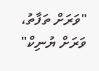"ވަރަށް ތަފާތު، ވަރަށް ޔުނިކް"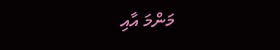މަންމަ އާއި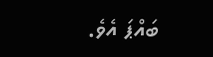ބައްޕަ އެވެ.